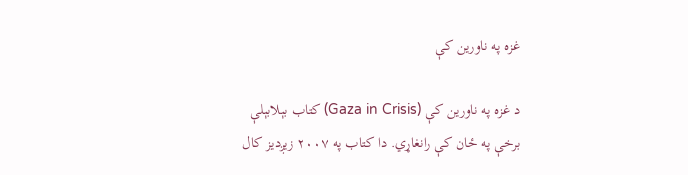غزه په ناورین کې

د غزه په ناورین کې (Gaza in Crisis) کتاب بېلابېلې برخې په ځان کې رانغاړي. دا کتاب په ۲۰۰۷ زیږدیز کال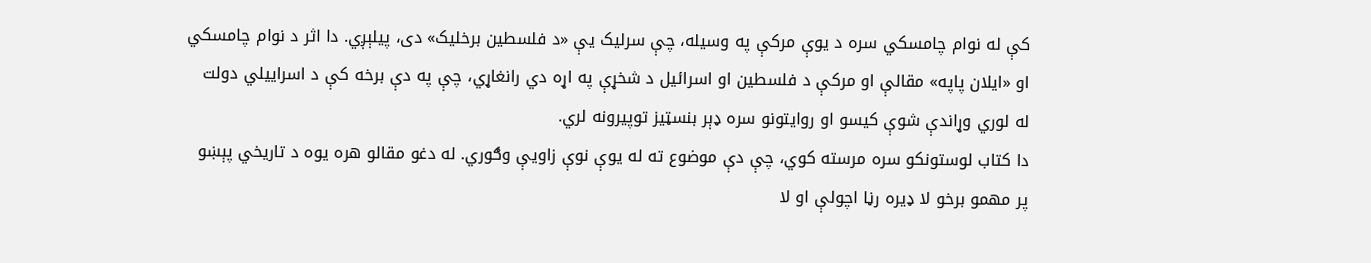کې له نوام چامسکي سره د یوې مرکې په وسیله، چې سرلیک یې «د فلسطین برخلیک» دی، پیلېږي. دا اثر د نوام چامسکي او «ایلان پاپه» مقالې او مرکې د فلسطین او اسرائیل د شخړې په اړه دي رانغاړي، چې په دې برخه کې د اسراییلي دولت له لوري وړاندې شوې کیسو او روایتونو سره ډېر بنسټیز توپیرونه لري.
دا کتاب لوستونکو سره مرسته کوي، چې دې موضوع ته له یوې نوې زاویې وګوري. له دغو مقالو هره یوه د تاریخي پېښو پر مهمو برخو لا ډيره رڼا اچولې او لا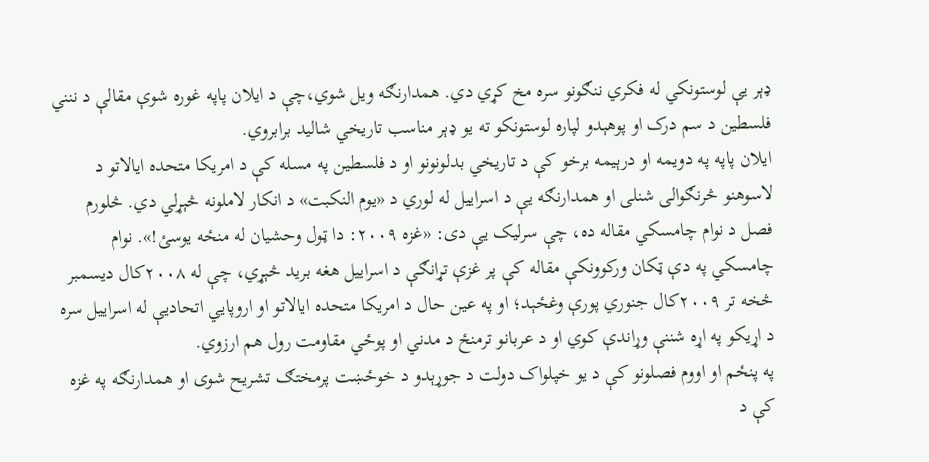ډېر یې لوستونکي له فکري ننګونو سره مخ کړي دي. همدارنګه ویل شوي،چې د ایلان پاپه غوره شوې مقالې د ننني فلسطین د سم درک او پوهېدو لپاره لوستونکو ته یو ډېر مناسب تاریخي شالید برابروي.
ایلان پاپه په دویمه او درېیمه برخو کې د تاریخي بدلونونو او د فلسطین په مسله کې د امریکا متحده ایالاتو د لاسوهنو څرنګوالی شنلی او همدارنګه یې د اسراییل له لوري د «یوم النکبت» د انکار لاملونه څېړلي دي. څلورم فصل د نوام چامسکي مقاله ده، چې سرلیک یې دی: «غزه ۲۰۰۹: دا ټول وحشیان له منځه یوسئ!». نوام چامسکي په دې ټکان ورکوونکې مقاله کې پر غزې تړانګې د اسراییل هغه برید څېړي، چې له ۲۰۰۸کال دیسمبر څخه تر ۲۰۰۹کال جنوري پورې وغځېد؛ او په عین حال د امریکا متحده ایالاتو او اروپایي اتحادیې له اسراییل سره د اړیکو په اړه شننې وړاندې کوي او د عربانو ترمنځ د مدني او پوځي مقاومت رول هم ارزوي.
په پنځم او اووم فصلونو کې د یو خپلواک دولت د جوړېدو د خوځښت پرمختګ تشریح شوی او همدارنګه په غزه کې د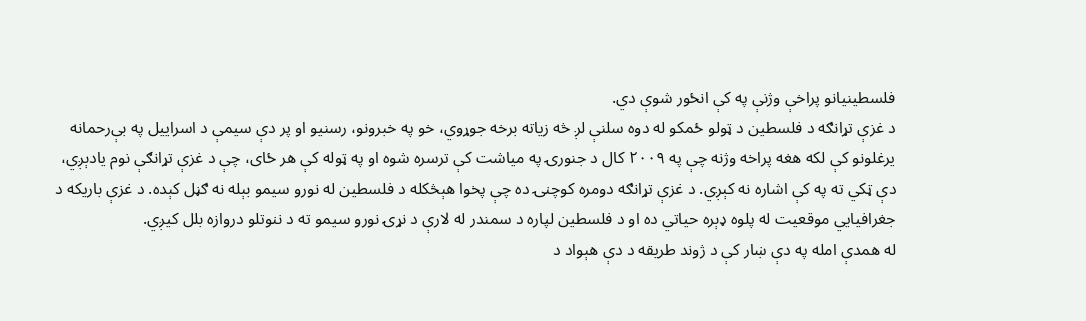فلسطینیانو پراخې وژنې په کې انځور شوې دي.
د غزې تړانګه د فلسطین د ټولو ځمکو له دوه سلنې لږ څه زیاته برخه جوړوي، خو په خبرونو، رسنیو او پر دې سیمې د اسراییل په بې‌رحمانه یرغلونو کې لکه هغه پراخه وژنه چې په ۲۰۰۹ کال د جنورۍ په میاشت کې ترسره شوه او په ټوله کې هر ځای، چې د غزې تړانګې نوم یادېږي، دې ټکي ته په کې اشاره نه کېږي. د غزې تړانګه دومره کوچنۍ ده چې پخوا هېڅکله د فلسطین له نورو سیمو بېله نه ګڼل کېده. د غزې باریکه د جغرافیایي موقعیت له پلوه ډېره حیاتي ده او د فلسطین لپاره د سمندر له لارې د نړۍ نورو سیمو ته د ننوتلو دروازه بلل کیږي.
له همدې امله په دې ښار کې د ژوند طریقه د دې هېواد د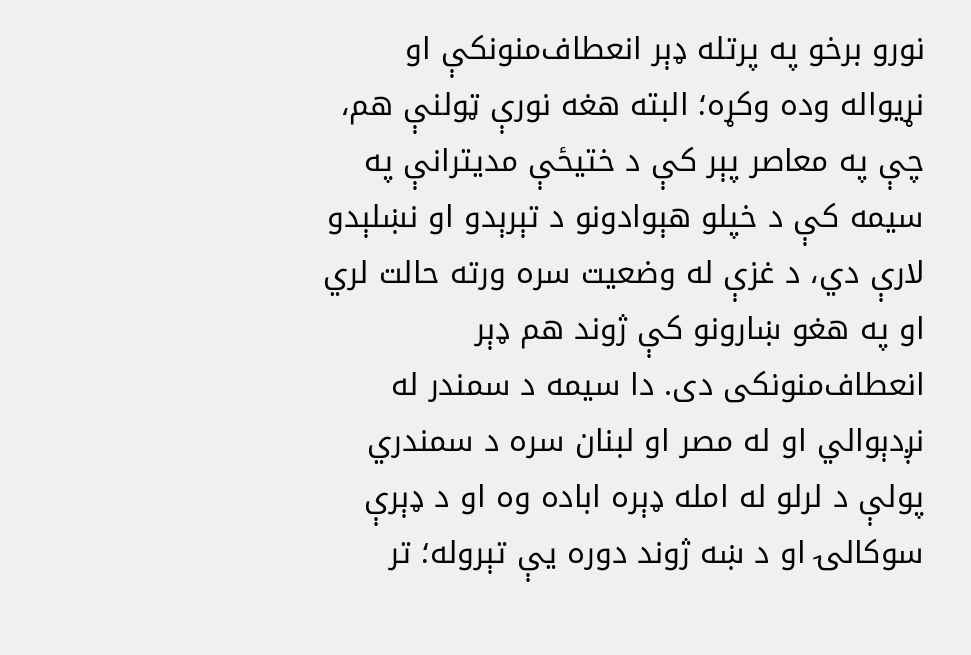نورو برخو په پرتله ډېر انعطاف‌منونکې او نړیواله وده وکړه؛ البته هغه نورې ټولنې هم، چې په معاصر پېر کې د ختیځې مدیترانې په سیمه کې د خپلو هېوادونو د تېرېدو او نښلېدو لارې دي، د غزې له وضعیت سره ورته حالت لري او په هغو ښارونو کې ژوند هم ډېر انعطاف‌منونکی دی. دا سیمه د سمندر له نږدېوالي او له مصر او لبنان سره د سمندري پولې د لرلو له امله ډېره اباده وه او د ډېرې سوکالۍ او د ښه ژوند دوره یې تېروله؛ تر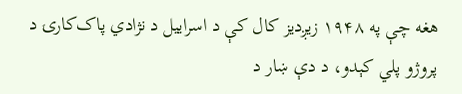هغه چې په ۱۹۴۸ زیږدیز کال کې د اسراییل د نژادي پاک‌کارۍ د پروژو پلي کېدو، د دې ښار د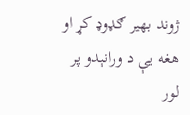ژوند بهیر ګډوډ کړ او هغه یې د ورانېدو پر لور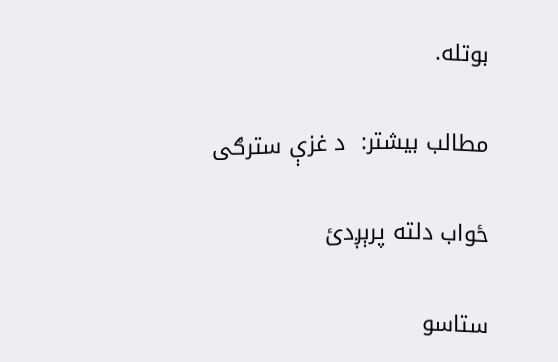بوتله.

مطالب بیشتر:  د غزې سترګی

ځواب دلته پرېږدئ

ستاسو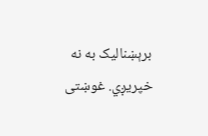برېښناليک به نه خپريږي. غوښتى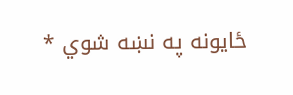ځایونه په نښه شوي *